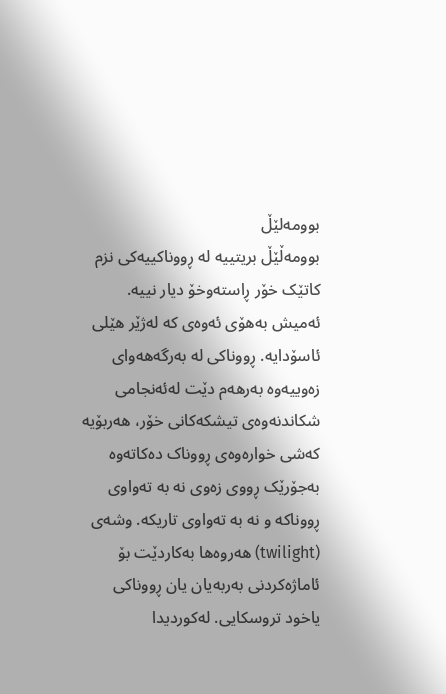بوومەلێڵ
بوومەڵێڵ بریتییە لە ڕووناکییەکی نزم کاتێک خۆر ڕاستەوخۆ دیار نییە. ئەمیش بەھۆی ئەوەی کە لەژێر ھێلی ئاسۆدایە. ڕووناکی لە بەرگەھەوای زەوییەوە بەرھەم دێت لەئەنجامی شکاندنەوەی تیشکەکانی خۆر، ھەربۆیە کەشی خوارەوەی ڕووناک دەکاتەوە بەجۆرێک ڕووی زەوی نە بە تەواوی ڕووناکە و نە بە تەواوی تاریکە. وشەی (twilight) ھەروەھا بەکاردێت بۆ ئاماژەکردنی بەربەیان یان ڕووناکی یاخود تروسکایی. لەکوردیدا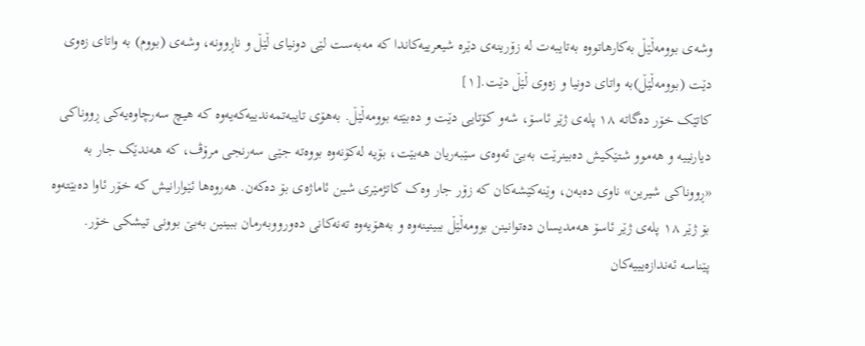وشەی بوومەڵێڵ بەکارھاتووە بەتایبەت لە زۆرینەی دێرە شیعرییەکاندا کە مەبەست لێی دونیای ڵێڵ و ناڕوونە، وشەی (بووم) بە واتای زەوی دێت (بوومەڵێڵ)بە واتای دونیا و زەوی ڵێڵ دێت.[١]
کاتێک خۆر دەگاتە ١٨ پلەی ژێر ئاسۆ، شەو کۆتایی دێت و دەبێتە بوومەڵێڵ. بەھۆی تایبەتمەندییەکەیەوە کە ھیچ سەرچاوەیەکی ڕووناکی دیارنییە و ھەموو شتێکیش دەبینرێت بەبێ ئەوەی سێبەریان ھەبێت، بۆیە لەکۆنەوە بووەتە جێی سەرنجی مرۆڤ، کە ھەندێک جار بە «ڕووناکی شیرین» ناوی دەبەن، وێنەکێشەکان کە زۆر جار وەک کاتژمێری شین ئاماژەی بۆ دەکەن. ھەروەھا ئێوارانیش کە خۆر ئاوا دەبێتەوە بۆ ژێر ١٨ پلەی ژێر ئاسۆ ھەمدیسان دەتوانینن بوومەڵێڵ ببینینەوە و بەھۆیەوە تەنەکانی دەورووبەرمان ببینین بەبێ بوونی تیشکی خۆر.
پێناسە ئەندازەیییەکان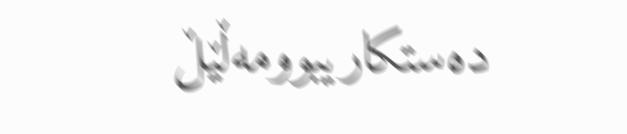دەستکاریبوومەڵێڵ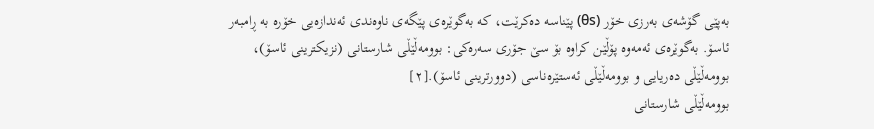بەپێی گۆشەی بەرزی خۆر (θs) پێناسە دەکرێت، کە بەگوێرەی پێگەی ناوەندی ئەندازەیی خۆرە بە ڕامبەر ئاسۆ. بەگوێرەی ئەمەوە پۆڵێن کراوە بۆ سێ جۆری سەرەکی: بوومەڵێڵی شارستانی (نزیکترینی ئاسۆ)، بوومەڵێڵی دەریایی و بوومەڵێڵی ئەستێرەناسی (دوورترینی ئاسۆ).[٢]
بوومەڵێڵی شارستانی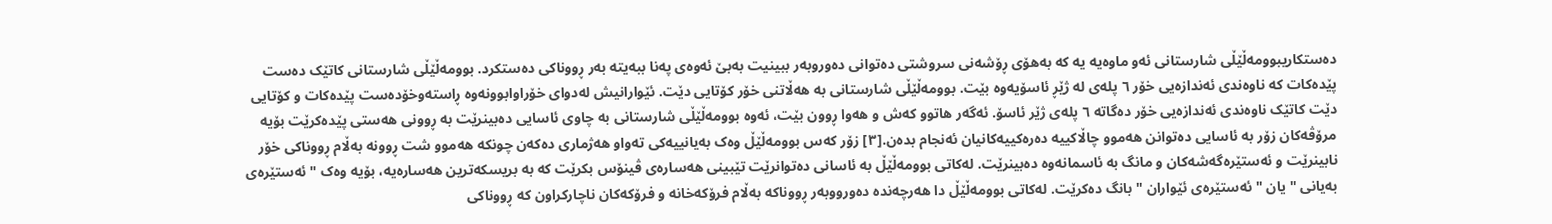دەستکاریبوومەڵێڵی شارستانی ئەو ماوەیە یە کە بەھۆی ڕۆشەنی سروشتی دەتوانی دەوروبەر ببینیت بەبێ ئەوەی پەنا ببەیتە بەر ڕووناکی دەستکرد. بوومەڵێڵی شارستانی کاتێک دەست پێدەکات کە ناوەندی ئەندازەیی خۆر ٦ پلەی لە ژێڕ ئاسۆیەوە بێت. بوومەڵێڵی شارستانی بە ھەڵاتنی خۆر کۆتایی دێت. ئێوارانیش لەدوای خۆراوابوونەوە ڕاستەوخۆدەست پێدەکات و کۆتایی دێت کاتێک ناوەندی ئەندازەیی خۆر دەگاتە ٦ پلەی ژێر ئاسۆ. ئەگەر ھاتوو کەش و ھەوا ڕوون بێت، ئەوە بوومەڵێڵی شارستانی بە چاوی ئاسایی دەبینرێت بە ڕوونی ھەستی پێدەکرێت بۆیە مرۆڤەکان زۆر بە ئاسایی دەتوانن ھەموو چاڵاکییە دەرەکییەکانیان ئەنجام بدەن.[٣] زۆر کەس بوومەڵێڵ وەک بەیانییەکی تەواو ھەژماری دەکەن چونکە ھەموو شت ڕوونە بەڵام ڕووناکی خۆر نابینرێت و ئەستێرەگەشەکان و مانگ بە ئاسمانەوە دەبینرێت. لەکاتی بوومەڵێڵ بە ئاسانی دەتوانرێت تێبینی ھەسارەی ڤینۆس بکرێت کە بە بریسکەترین ھەسارەیە، بۆیە وەک " ئەستێرەی بەیانی " یان " ئەستێرەی ئێواران " بانگ دەکرێت. لەکاتی بوومەڵێڵ دا ھەرچەندە دەورووبەر ڕووناکە بەڵام فرۆکەخانە و فرۆکەکان ناچارکراون کە ڕووناکی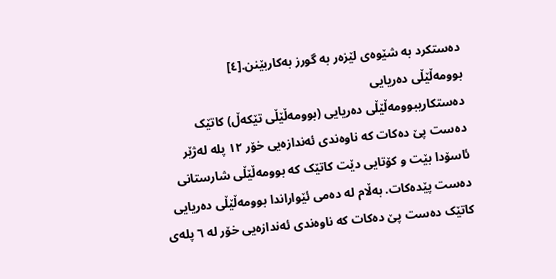دەستکرد بە شێوەی لێزەر بە گورز بەکاربێنن.[٤]
بوومەڵێڵی دەریایی
دەستکاریبوومەڵێڵی دەریایی (بوومەڵێڵی تێکەڵ) کاتێک دەست پێ دەکات کە ناوەندی ئەندازەیی خۆر ١٢ پلە لەژێر ئاسۆدا بێت و کۆتایی دێت کاتێک کە بوومەڵێڵی شارستانی دەست پێدەکات. بەڵام لە دەمی ئێواراندا بوومەڵێڵی دەریایی کاتێک دەست پێ دەکات کە ناوەندی ئەندازەیی خۆر لە ٦ پلەی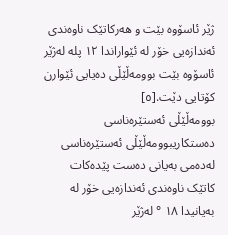ژێر ئاسۆوە بێت و ھەرکاتێک ناوەندی ئەندازەیی خۆر لە ئێواراندا ١٢ پلە لەژێر ئاسۆوە بێت بوومەڵێڵی دەیایی ئێوارن کۆتایی دێت.[٥]
بوومەڵێڵی ئەستێرەناسی
دەستکاریبوومەڵێڵی ئەستێرەناسی لەدەمی بەیانی دەست پێدەکات کاتێک ناوەندی ئەندازەیی خۆر لە بەیانیدا ١٨ ° لەژێر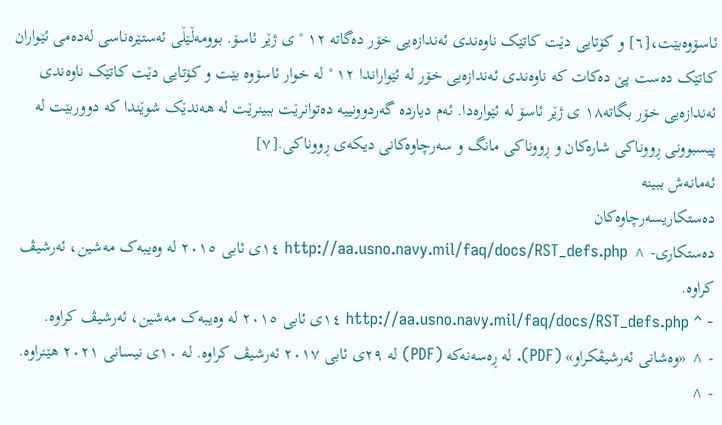ئاسۆوەبێت،[٦] و کۆتایی دێت کاتێک ناوەندی ئەندازەیی خۆر دەگاتە ١٢ ° ی ژێر ئاسۆ. بوومەڵێڵی ئەستێرەناسی لەدەمی ئێواران کاتێک دەست پێ دەکات کە ناوەندی ئەندازەیی خۆر لە ئێواراندا ١٢ ° لە خوار ئاسۆوە بێت و کۆتایی دێت کاتێک ناوەندی ئەندازەیی خۆر بگاتە١٨ ی ژێر ئاسۆ لە ئێوارەدا. ئەم دیاردە گەردوونییە دەتوانرێت ببینرێت لە ھەندێک شوێندا کە دووربێت لە پیسبوونی ڕووناکی شارەکان و ڕووناکی مانگ و سەرچاوەکانی دیکەی ڕووناکی.[٧]
ئەمانەش ببینە
دەستکاریسەرچاوەکان
دەستکاری- ^ http://aa.usno.navy.mil/faq/docs/RST_defs.php ١٤ی ئابی ٢٠١٥ لە وەیبەک مەشین، ئەرشیڤ کراوە.
- ^ http://aa.usno.navy.mil/faq/docs/RST_defs.php ١٤ی ئابی ٢٠١٥ لە وەیبەک مەشین، ئەرشیڤ کراوە.
- ^ «وەشانی ئەرشیڤکراو» (PDF). لە ڕەسەنەکە (PDF) لە ٢٩ی ئابی ٢٠١٧ ئەرشیڤ کراوە. لە ١٠ی نیسانی ٢٠٢١ ھێنراوە.
- ^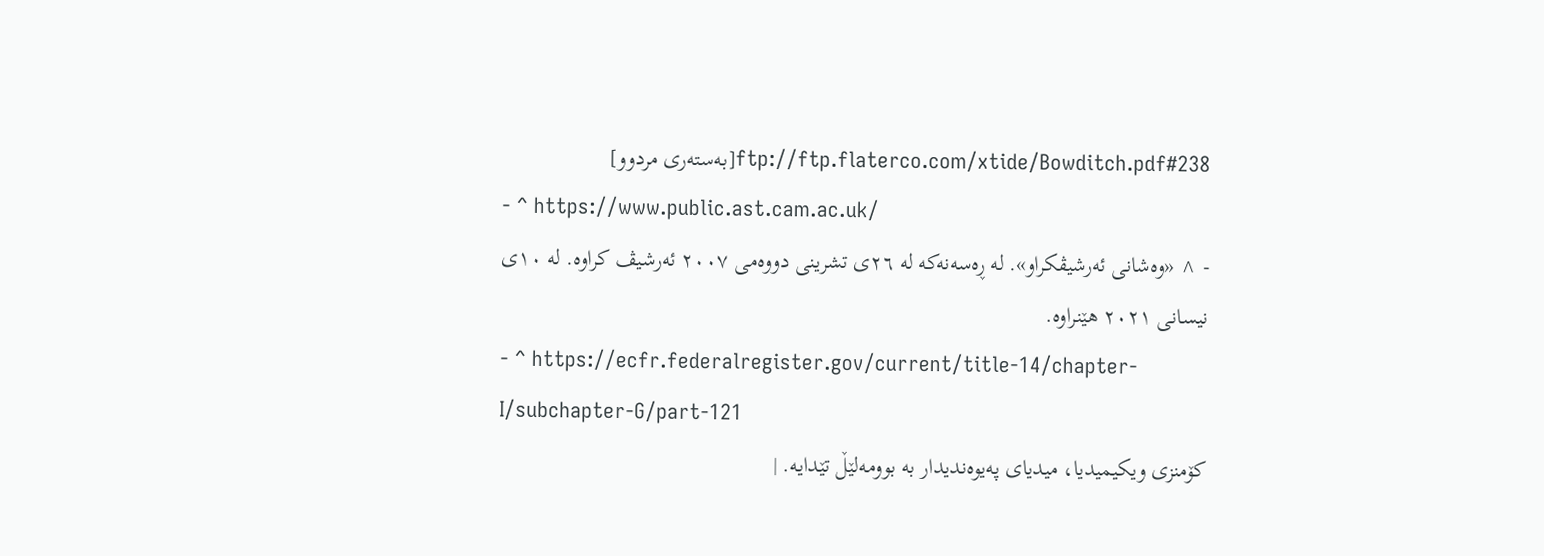ftp://ftp.flaterco.com/xtide/Bowditch.pdf#238[بەستەری مردوو]
- ^ https://www.public.ast.cam.ac.uk/
- ^ «وەشانی ئەرشیڤکراو». لە ڕەسەنەکە لە ٢٦ی تشرینی دووەمی ٢٠٠٧ ئەرشیڤ کراوە. لە ١٠ی نیسانی ٢٠٢١ ھێنراوە.
- ^ https://ecfr.federalregister.gov/current/title-14/chapter-I/subchapter-G/part-121
کۆمنزی ویکیمیدیا، میدیای پەیوەندیدار بە بوومەلێڵ تێدایە. |